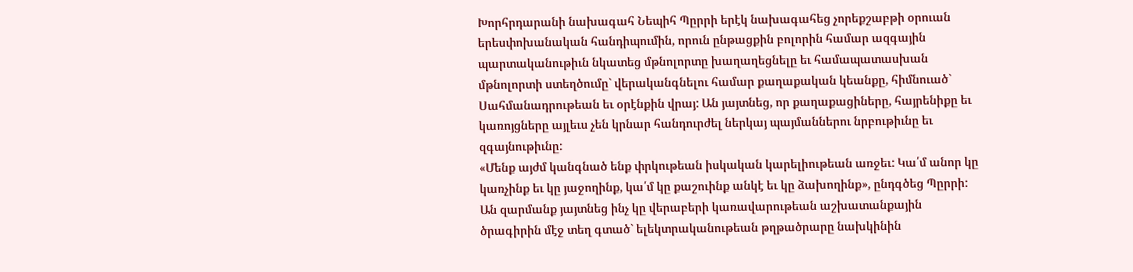Խորհրդարանի նախագահ Նեպիհ Պըրրի երէկ նախագահեց չորեքշաբթի օրուան երեսփոխանական հանդիպումին, որուն ընթացքին բոլորին համար ազգային պարտականութիւն նկատեց մթնոլորտը խաղաղեցնելը եւ համապատասխան մթնոլորտի ստեղծումը` վերականգնելու համար քաղաքական կեանքը, հիմնուած` Սահմանադրութեան եւ օրէնքին վրայ: Ան յայտնեց, որ քաղաքացիները, հայրենիքը եւ կառոյցները այլեւս չեն կրնար հանդուրժել ներկայ պայմաններու նրբութիւնը եւ զգայնութիւնը:
«Մենք այժմ կանգնած ենք փրկութեան իսկական կարելիութեան առջեւ: Կա՛մ անոր կը կառչինք եւ կը յաջողինք, կա՛մ կը քաշուինք անկէ եւ կը ձախողինք», ընդգծեց Պըրրի:
Ան զարմանք յայտնեց ինչ կը վերաբերի կառավարութեան աշխատանքային ծրագիրին մէջ տեղ գտած` ելեկտրականութեան թղթածրարը նախկինին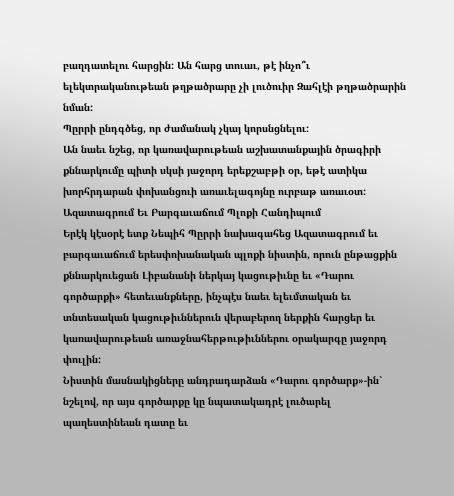բաղդատելու հարցին: Ան հարց տուաւ, թէ ինչո՞ւ ելեկտրականութեան թղթածրարը չի լուծուիր Զահլէի թղթածրարին նման:
Պըրրի ընդգծեց, որ ժամանակ չկայ կորսնցնելու:
Ան նաեւ նշեց, որ կառավարութեան աշխատանքային ծրագիրի քննարկումը պիտի սկսի յաջորդ երեքշաբթի օր, եթէ ատիկա խորհրդարան փոխանցուի առաւելագոյնը ուրբաթ առաւօտ:
Ազատագրում Եւ Բարգաւաճում Պլոքի Հանդիպում
Երէկ կէսօրէ ետք Նեպիհ Պըրրի նախագահեց Ազատագրում եւ բարգաւաճում երեսփոխանական պլոքի նիստին, որուն ընթացքին քննարկուեցան Լիբանանի ներկայ կացութիւնը եւ «Դարու գործարքի» հետեւանքները, ինչպէս նաեւ ելեւմտական եւ տնտեսական կացութիւններուն վերաբերող ներքին հարցեր եւ կառավարութեան առաջնահերթութիւններու օրակարգը յաջորդ փուլին:
Նիստին մասնակիցները անդրադարձան «Դարու գործարք»-ին` նշելով, որ այս գործարքը կը նպատակադրէ լուծարել պաղեստինեան դատը եւ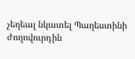չեղեալ նկատել Պաղեստինի ժողովուրդին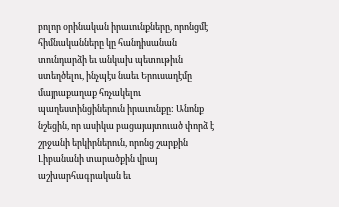բոլոր օրինական իրաւունքները, որոնցմէ հիմնականները կը հանդիսանան տունդարձի եւ անկախ պետութիւն ստեղծելու, ինչպէս նաեւ Երուսաղէմը մայրաքաղաք հռչակելու պաղեստինցիներուն իրաւունքը: Անոնք նշեցին, որ ասիկա բացայայտուած փորձ է շրջանի երկիրներուն, որոնց շարքին Լիբանանի տարածքին վրայ աշխարհագրական եւ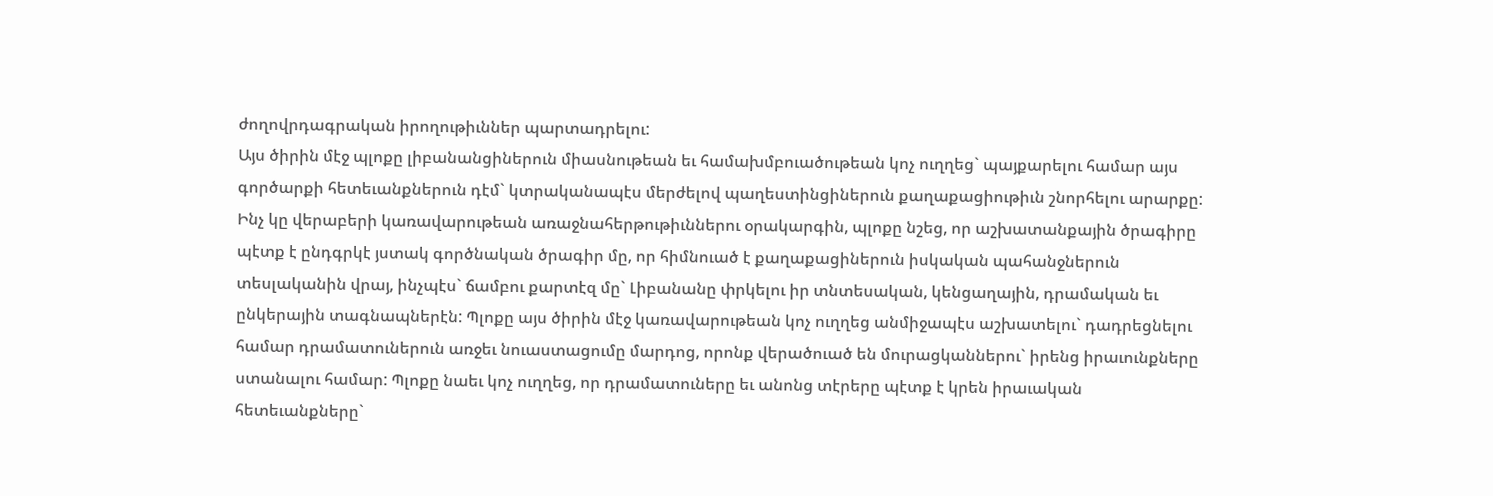ժողովրդագրական իրողութիւններ պարտադրելու:
Այս ծիրին մէջ պլոքը լիբանանցիներուն միասնութեան եւ համախմբուածութեան կոչ ուղղեց` պայքարելու համար այս գործարքի հետեւանքներուն դէմ` կտրականապէս մերժելով պաղեստինցիներուն քաղաքացիութիւն շնորհելու արարքը:
Ինչ կը վերաբերի կառավարութեան առաջնահերթութիւններու օրակարգին, պլոքը նշեց, որ աշխատանքային ծրագիրը պէտք է ընդգրկէ յստակ գործնական ծրագիր մը, որ հիմնուած է քաղաքացիներուն իսկական պահանջներուն տեսլականին վրայ, ինչպէս` ճամբու քարտէզ մը` Լիբանանը փրկելու իր տնտեսական, կենցաղային, դրամական եւ ընկերային տագնապներէն: Պլոքը այս ծիրին մէջ կառավարութեան կոչ ուղղեց անմիջապէս աշխատելու` դադրեցնելու համար դրամատուներուն առջեւ նուաստացումը մարդոց, որոնք վերածուած են մուրացկաններու` իրենց իրաւունքները ստանալու համար: Պլոքը նաեւ կոչ ուղղեց, որ դրամատուները եւ անոնց տէրերը պէտք է կրեն իրաւական հետեւանքները`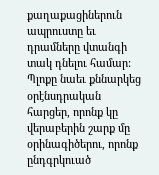քաղաքացիներուն ապրուստը եւ դրամները վտանգի տակ դնելու համար:
Պլոքը նաեւ քննարկեց օրէնսդրական հարցեր, որոնք կը վերաբերին շարք մը օրինագիծերու, որոնք ընդգրկուած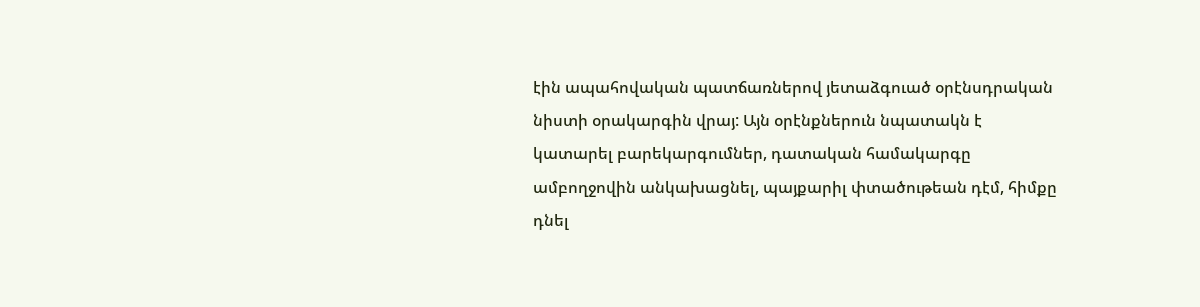էին ապահովական պատճառներով յետաձգուած օրէնսդրական նիստի օրակարգին վրայ: Այն օրէնքներուն նպատակն է կատարել բարեկարգումներ, դատական համակարգը ամբողջովին անկախացնել, պայքարիլ փտածութեան դէմ, հիմքը դնել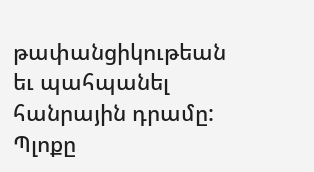թափանցիկութեան եւ պահպանել հանրային դրամը: Պլոքը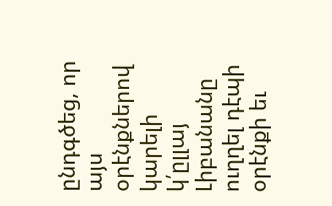ընդգծեց, որ այս օրէնքներով կարելի կ՛ըլլայ Լիբանանը ուղղել դէպի օրէնքի եւ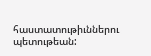հաստատութիւններու պետութեան: